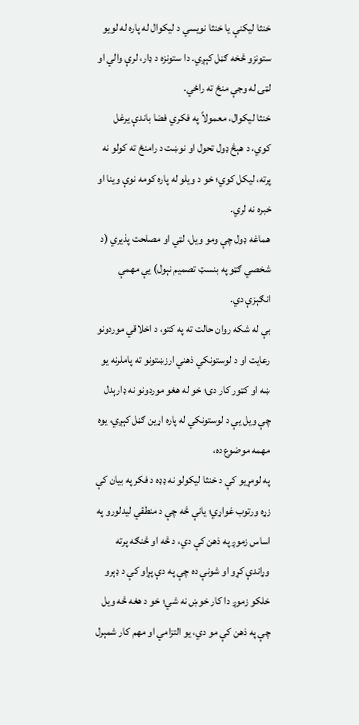خنثا لیکنې یا خنثا نویسي د لیکوال له پاره له لویو ستونزو څخه ګڼل کېږي. دا ستونزه د ډار، لرې والي او لټۍ له وجې منځ ته راځي.
خنثا لیکوال، معمولاً په فکري فضا باندې یرغل کوي، د هېڅ ډول تحول او نوښت د رامنځ ته کولو نه پرته، لیکل کوي؛ خو د ویلو له پاره کومه نوې وینا او خبره نه لري.
هماغه ډول چې ومو ویل، لټي او مصلحت پذیري (د شخصي ګټو په بنسټ تصمیم نېول) یې مهمې انګېزې دي.
بې له شکه روان حالت ته په کتو، د اخلاقي موردونو رعایت او د لوستونکي ذهني ارزښتونو ته پاملرنه یو ښه او کټور کار دی؛ خو له هغو موردونو نه ډارېدل چې ویل یې د لوستونکي له پاره اړین ګڼل کېږي، یوه مهمه موضوع ده،
په لومړیو کې د خنثا لیکولو نه ډډه د فکر په بیان کې زړه ورتوب غواړي؛ یانې څه چې د منطقي لیدلورو په اساس زموږ په ذهن کې دي، د څه او څنګه پرته وړاندې کړو او شونې ده چې په دې پړاو کې د ډېرو خلکو زموږ دا کار خوښ نه شي؛ خو د هغه څه ویل چې په ذهن کې مو دي، یو التزامي او مهم کار شمېرل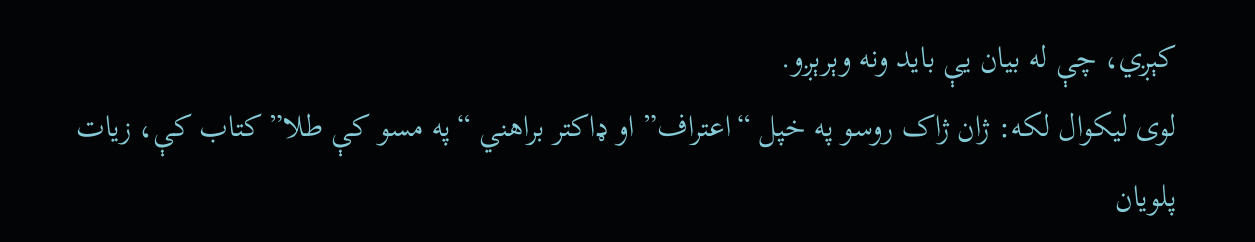کېږي، چې له بیان یې باید ونه وېرېږو.
لوی لیکوال لکه: ژان ژاک روسو په خپل “اعتراف” او ډاکتر براهني “په مسو کې طلا” کتاب کې، زیات پلویان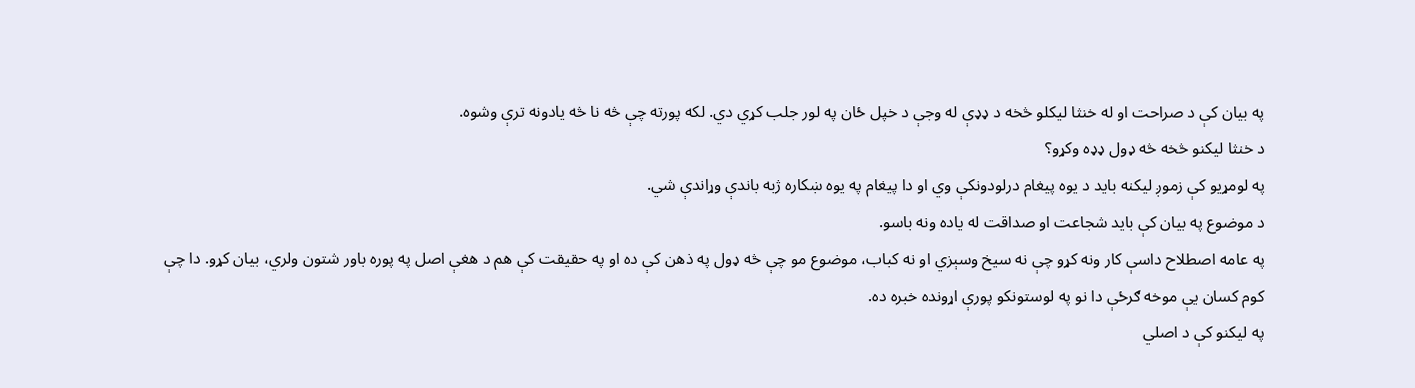په بیان کې د صراحت او له خنثا لیکلو څخه د ډډې له وجې د خپل ځان په لور جلب کړي دي. لکه پورته چې څه نا څه یادونه ترې وشوه.
د خنثا لیکنو څخه څه ډول ډډه وکړو؟
په لومړیو کې زموږ لیکنه باید د یوه پیغام درلودونکې وي او دا پیغام په یوه ښکاره ژبه باندې وړاندې شي.
د موضوع په بیان کې باید شجاعت او صداقت له یاده ونه باسو.
په عامه اصطلاح داسې کار ونه کړو چې نه سیخ وسېزي او نه کباب، موضوع مو چې څه ډول په ذهن کې ده او په حقیقت کې هم د هغې اصل په پوره باور شتون ولري، بیان کړو. دا چې کوم کسان یې موخه ګرځې دا نو په لوستونکو پورې اړونده خبره ده.
په لیکنو کې د اصلي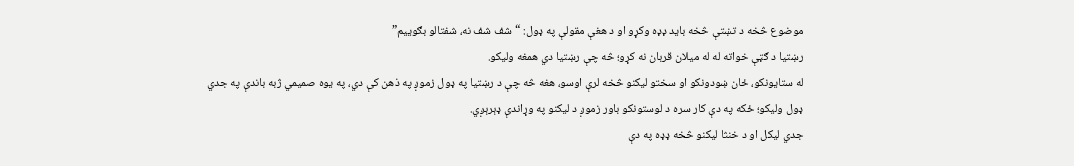موضوع څخه د تښتې څخه باید ډډه وکړو او د هغې مقولې په ډول: “شف شف نه، شفتالو بګوییم”
رښتیا د ګټې خواته له له میلان قربان نه کړو؛ څه چې رښتیا دي همغه ولیکو.
له ستایونکو، ځان ښودونکو او سختو لیکنو څخه لرې اوسو، هغه څه چې د رښتیا په ډول زموږ په ذهن کې دي، په یوه صمیمي ژبه باندې په جدي ډول ولیکو؛ ځکه په دې کار سره د لوستونکو باور زموږ د لیکنو په وړاندې ډېرېږي.
جدي لیکل او د خنثا لیکنو څخه ډډه په دې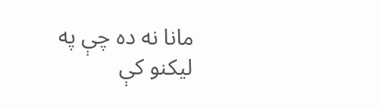مانا نه ده چې په لیکنو کې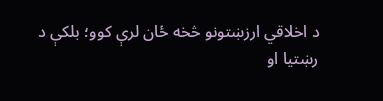د اخلاقي ارزښتونو څخه ځان لرې کوو؛ بلکې د رښتیا او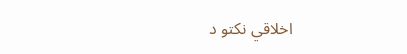اخلاقي نکتو د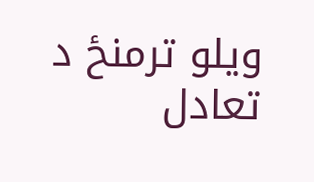ویلو ترمنځ د تعادل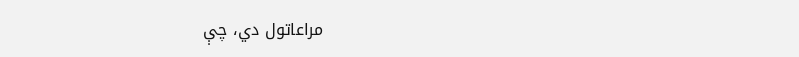مراعاتول دي، چې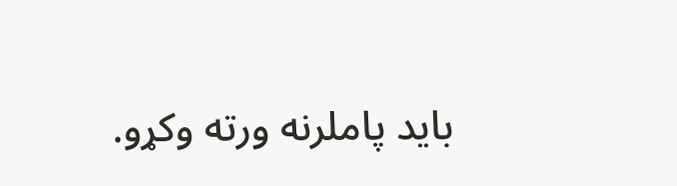باید پاملرنه ورته وکړو.